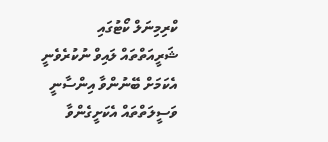ކްރިމިނަލް ކޯޓުގައި ޝަރީއަތްތައް ލައިވް ނުކުރެވެނީ އެކަމަށް ބޭނުންވާ އިންސާނީ ވަސީލަތްތައް އެކަށީގެންވާ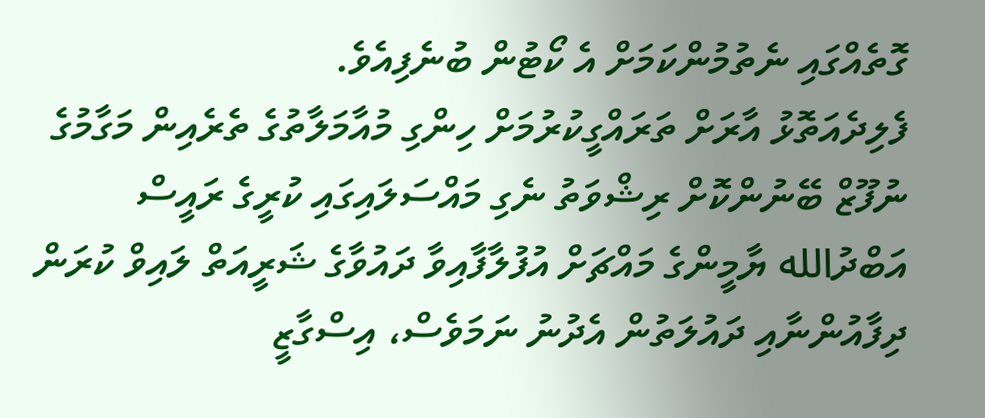ގޮތެއްގައި ނެތުމުންކަމަށް އެ ކޯޓުން ބުނެފިއެވެ.
ފެލިދެއަތޮޅު އާރަށް ތަރައްގީކުރުމަށް ހިންގި މުއާމަލާތުގެ ތެރެއިން މަގާމުގެ ނުފޫޒް ބޭނުންކޮށް ރިޝްވަތު ނެގި މައްސަލައިގައި ކުރީގެ ރައީސް އަބްދުالله ޔާމީންގެ މައްޗަށް އުފުލާފާއިވާ ދައުވާގެ ޝަރީއަތް ލައިވް ކުރަން ދިފާއުންނާއި ދައުލަތުން އެދުނު ނަމަވެސް، އިސްގާޒީ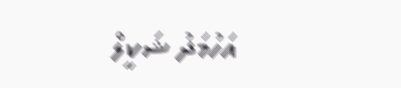އަހުމަދު ޝަކީލް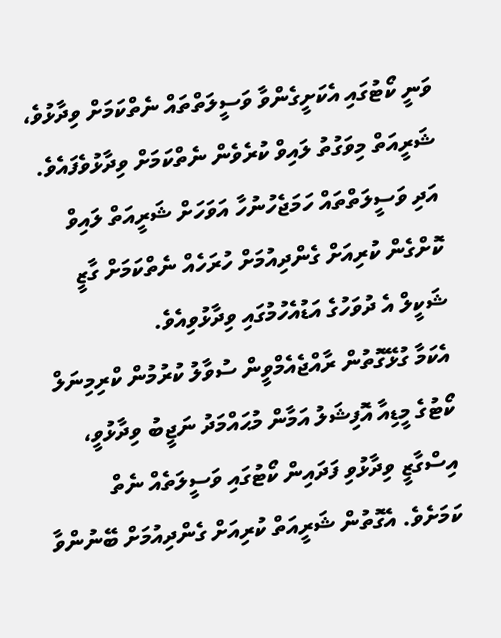ވަނީ ކޯޓުގައި އެކަށީގެންވާ ވަސީލަތްތައް ނެތްކަމަށް ވިދާޅުވެ، ޝަރީއަތް މިވަގުތު ލައިވް ކުރެވެން ނެތްކަމަށް ވިދާޅުވެފައެވެ. އަދި ވަސީލަތްތައް ހަމަޖެހުނުހާ އަވަހަށް ޝަރީއަތް ލައިވް ކޮށްގެން ކުރިއަށް ގެންދިއުމަށް ހުރަހެއް ނެތްކަމަށް ގާޒީ ޝަކީލް އެ ދުވަހުގެ އަޑުއެހުމުގައި ވިދާޅުވިއެވެ.
އެކަމާ ގުޅޭގޮތުން ރާއްޖެއެމްވީން ސުވާލު ކުރުމުން ކްރިމިނަލް ކޯޓުގެ މީޑިއާ އޮފިޝަލު އަމާން މުޙައްމަދު ނަޖީބު ވިދާޅުވީ، އިސްގާޒީ ވިދާޅުވި ފަދައިން ކޯޓުގައި ވަސީލަތެއް ނެތް ކަމަށެވެ. އެގޮތުން ޝަރީއަތް ކުރިއަށް ގެންދިއުމަށް ބޭނުންވާ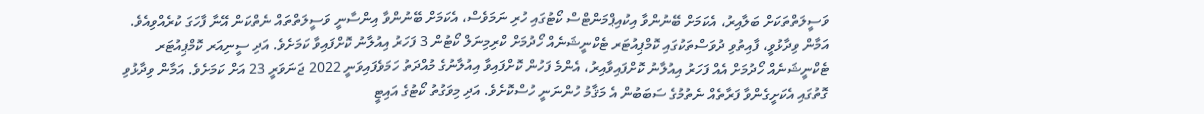ވަސީލަތްތަކަށް ބަލާއިރު، އެކަމަށް ބޭނުންވާ އިކުއިޕްމަންޓްސް ކޯޓުގައި ހުރި ނަމަވެސް، އެކަމަށް ބޭނުންވާ އިންސާނީ ވަސީލަތްތައް ނެތްކަން އޭނާ ފާހަގަ ކުރެއްވިއެވެ.
އަމާން ވިދާޅުވީ، ފާއިތުވި ދުވަސްތަކުގައި ކޮމްޕިއުޓަރ ޓެކްނީޝަނެއް ހޯދުމަށް ކްރިމިނަލް ކޯޓުން 3 ފަހަރު އިއުލާނު ކޮށްފައިވާ ކަމަށެވެ. އަދި ސީނިއަރ ކޮމްޕިއުޓަރ ޓެކްނީޝަނެއް ހޯދުމަށް އެއް ފަހަރު އިއުލާނު ކޮށްފައިވާއިރު، އެންމެ ފަހުން ކޮށްފައިވާ އިއުލާނުގެ މުއްދަތު ހަމަވެފައިވަނީ 2022 ޖަނަވަރީ 23 އަށް ކަމަށެވެ. އަމާން ވިދާޅުވި ގޮތުގައި އެކަށީގެންވާ ފަރާތެއް ނެތުމުގެ ސަބަބުން އެ މަޤާމު ހުންނަނީ ހުސްކޮށެވެ. އަދި މިވަގުތު ކޯޓުގެ އައިޓީ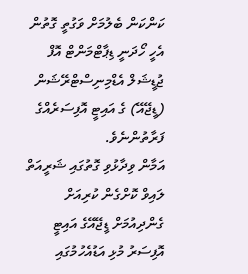ކަންކަން ބެލުމަށް ވަގުތީ ގޮތުން އެހީ ހޯދަނީ ޑިޕާޓްމަންޓް އޮފް ޖުޑީޝަލް އެޑްމިނިސްޓްރޭޝަން (ޑީޖޭއޭ) ގެ އައިޓީ އޮފިސަރެއްގެ ފަރާތުންނެވެ.
އަމާން ވިދާޅުވި ގޮތުގައި ޝަރީއަތް ލައިވް ކޮށްގެން ކުރިއަށް ގެންދިއުމަށް ޑީޖޭއޭގެ އައިޓީ އޮފިސަރު މުޅި އަޑުއެހުމުގައި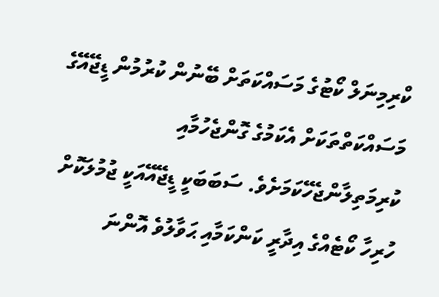ކްރިމިނަލް ކޯޓުގެ މަސައްކަތަށް ބޭނުން ކުރުމުން ޑީޖޭއޭގެ މަސައްކަތްތަކަށް އެކަމުގެ ގޮންޖެހުމާއި ކުރިމަތިލާންޖެހޭކަމަށެވެ. ސަބަބަކީ ޑީޖޭއޭއަކީ ޖުމުލަކޮށް ހުރިހާ ކޯޓެއްގެ އިދާރީ ކަންކަމާއި ޙަވާލުވެ އޮންނަ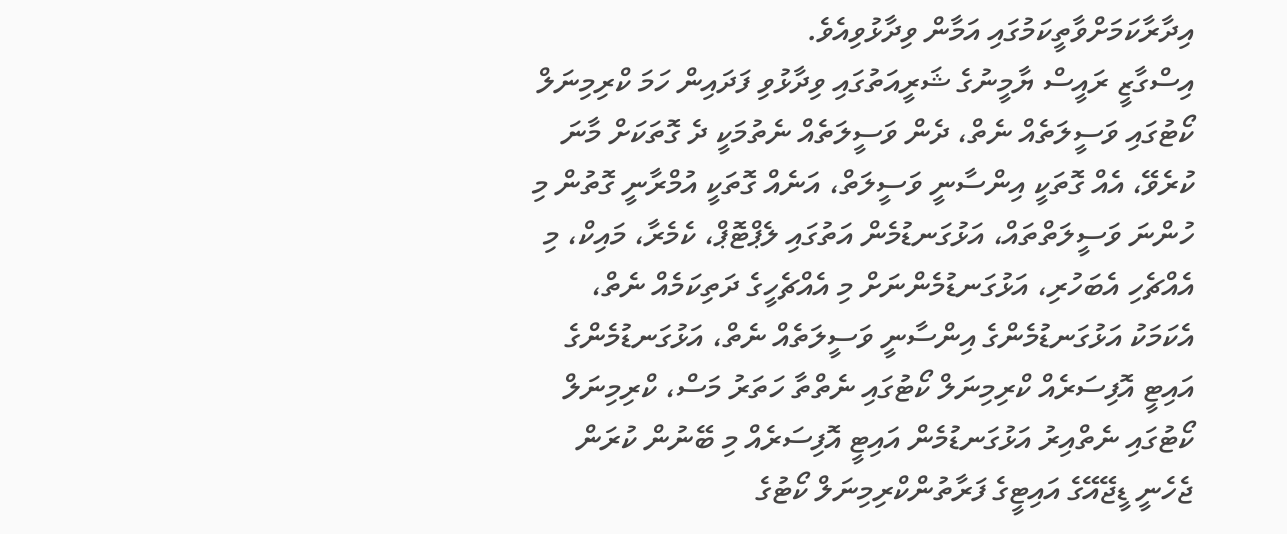އިދާރާކަމަށްވާތީކަމުގައި އަމާން ވިދާޅުވިއެވެ.
އިސްގާޒީ ރައީސް ޔާމީނުގެ ޝަރީއަތުގައި ވިދާޅުވި ފަދައިން ހަމަ ކްރިމިނަލް ކޯޓުގައި ވަސީލަތެއް ނެތް، ދެން ވަސީލަތެއް ނެތުމަކީ ދެ ގޮތަކަށް މާނަ ކުރެވޭ، އެއް ގޮތަކީ އިންސާނީ ވަސީލަތް، އަނެއް ގޮތަކީ އުމްރާނީ ގޮތުން މި ހުންނަ ވަސީލަތްތައް، އަޅުގަނޑުމެން އަތުގައި ލެޕްޓޮޕް، ކެމެރާ، މައިކް، މި އެއްޗެހި އެބަހުރި، އަޅުގަނޑުމެންނަށް މި އެއްޗެހީގެ ދަތިކަމެއް ނެތް، އެކަމަކު އަޅުގަނޑުމެންގެ އިންސާނީ ވަސީލަތެއް ނެތް، އަޅުގަނޑުމެންގެ އައިޓީ އޮފިސަރެއް ކްރިމިނަލް ކޯޓުގައި ނެތްތާ ހަތަރު މަސް، ކްރިމިނަލް ކޯޓުގައި ނެތްއިރު އަޅުގަނޑުމެން އައިޓީ އޮފިސަރެއް މި ބޭނުން ކުރަން ޖެހެނީ ޑީޖޭއޭގެ އައިޓީގެ ފަރާތުންކްރިމިނަލް ކޯޓުގެ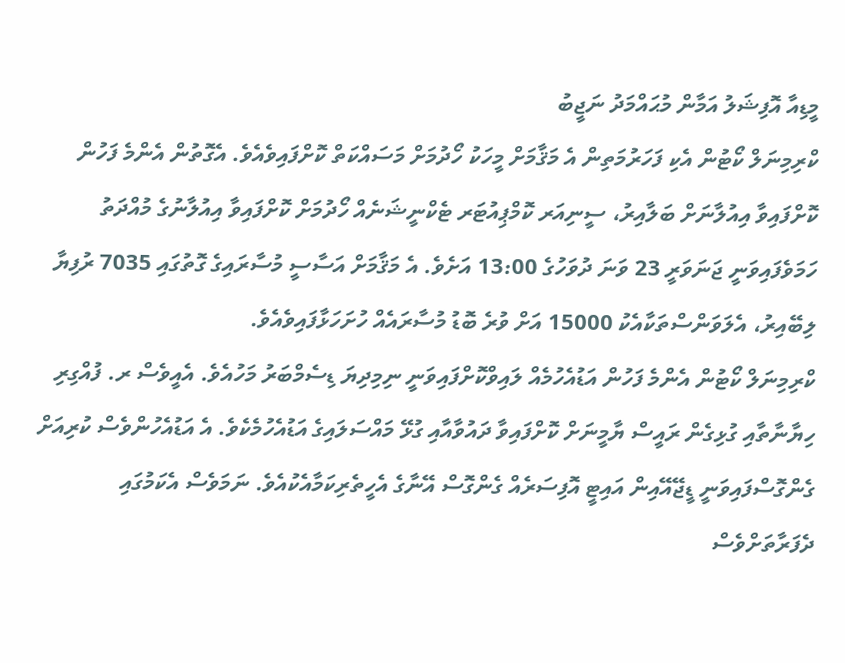މީޑިއާ އޮފިޝަލު އަމާން މުޙައްމަދު ނަޖީބު
ކްރިމިނަލް ކޯޓުން އެކި ފަހަރުމަތިން އެ މަޤާމަށް މީހަކު ހޯދުމަށް މަސައްކަތް ކޮށްފައިވެއެވެ. އެގޮތުން އެންމެ ފަހުން ކޮށްފައިވާ އިއުލާނަށް ބަލާއިރު، ސީނިއަރ ކޮމްޕިއުޓަރ ޓެކްނީޝަނެއް ހޯދުމަށް ކޮށްފައިވާ އިއުލާނުގެ މުއްދަތު ހަމަވެފައިވަނީ ޖަނަވަރީ 23 ވަނަ ދުވަހުގެ 13:00 އަށެވެ. އެ މަޤާމަށް އަސާސީ މުސާރައިގެ ގޮތުގައި 7035 ރުފިޔާ ލިބޭއިރު، އެލަވަންސްތަކާއެކު 15000 އަށް ވުރެ ބޮޑު މުސާރައެއް ހުށަހަޅާފައިވެއެވެ.
ކްރިމިނަލް ކޯޓުން އެންމެ ފަހުން އަޑުއެހުމެއް ލައިވްކޮށްފައިވަނީ ނިމިދިޔަ ޑިސެމްބަރު މަހުއެވެ. އެއީވެސް ރ. ފުއްގިރި ހިޔާނާތާއި ގުޅިގެން ރައީސް ޔާމީނަށް ކޮށްފައިވާ ދައުވާއާއި ގުޅޭ މައްސަލައިގެ އަޑުއެހުމެކެވެ. އެ އަޑުއެހުންވެސް ކުރިއަށް ގެންގޮސްފައިވަނީ ޑީޖޭއޭއިން އައިޓީ އޮފިސަރެއް ގެންގޮސް އޭނާގެ އެހީތެރިކަމާއެކުއެވެ. ނަމަވެސް އެކަމުގައި ދެފަރާތަށްވެސް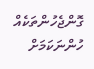ގޮންޖެހުންތަކެއް ހުންނަކަމަށް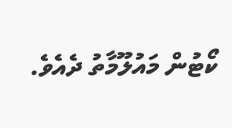ކޯޓުން މައުލޫމާތު ދެއެވެ.